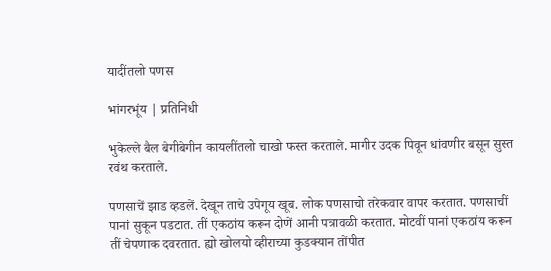यादींतलो पणस

भांगरभूंय | प्रतिनिधी

भुकेल्ले बैल बेगीबेगीन कायलींतलो चाखो फस्त करताले. मागीर उदक पिवून धांवणीर बसून सुस्त रवंथ करताले.

पणसाचें झाड व्हडलें. देखून ताचे उपेगूय खूब. लोक पणसाचो तरेकवार वापर करतात. पणसाचीं पानां सुकून पडटात. तीं एकठांय करून दोणें आनी पत्रावळी करतात. मोटवीं पानां एकठांय करून तीं चेपणाक दवरतात. ह्यो खोलयो व्हीराच्या कुडक्यान तोंपीत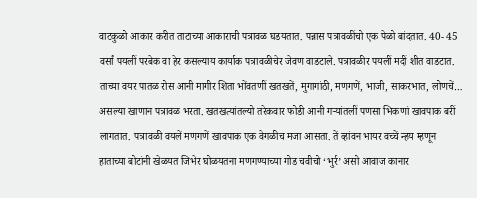वाटकुळो आकार करीत ताटाच्या आकाराची पत्रावळ घडयतात. पन्नास पत्रावळींचो एक पेळो बांदतात. 40- 45 वर्सां पयलीं परबेक वा हेर कसल्याय कार्याक पत्रावळीचेर जेवण वाडटाले. पत्रावळीर पयलीं मदीं शीत वाडटात. ताच्या वयर पातळ रोस आनी मागीर शिता भोंवतणीं खतखतें, मुगागांठी, मणगणें, भाजी, साकरभात, लोणचें… असल्या खाणान पत्रावळ भरता. खतखत्यांतल्यो तरेकवार फोडी आनी गऱ्यांतलीं पणसा भिकणां खावपाक बरीं लागतात. पत्रावळी वयलें मणगणें खावपाक एक वेगळीच मजा आसता. तें व्हांवन भायर वच्चें न्हय म्हणून हाताच्या बोटांनी खेळयत जिभेर घोळयतना मणगण्याच्या गोड चवीचो ‘भुर्र’ असो आवाज कानार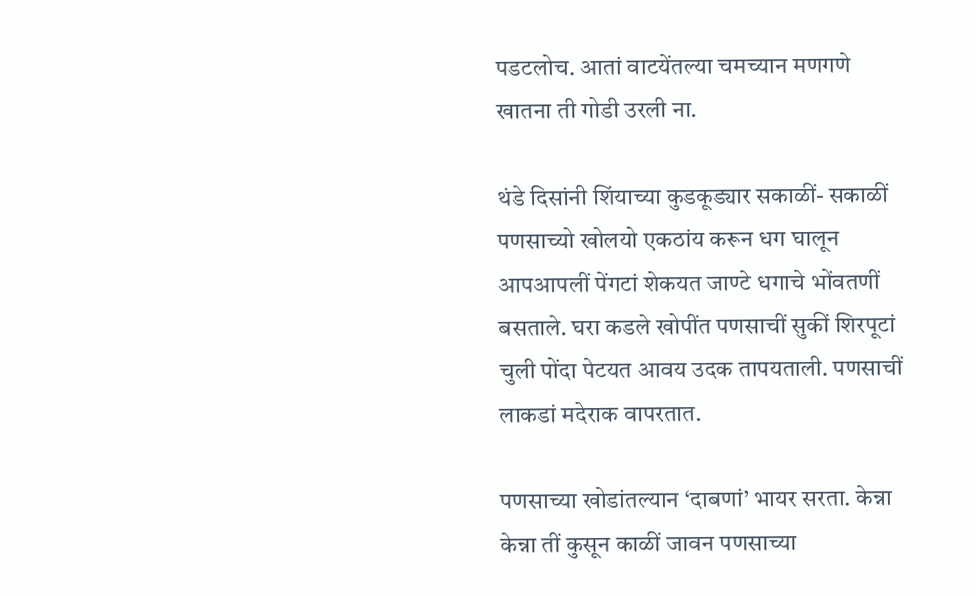पडटलोच. आतां वाटयेंतल्या चमच्यान मणगणे खातना ती गोडी उरली ना.

थंडे दिसांनी शिंयाच्या कुडकूड्यार सकाळीं- सकाळीं पणसाच्यो खोलयो एकठांय करून धग घालून आपआपलीं पेंगटां शेकयत जाण्टे धगाचे भोंवतणीं बसताले. घरा कडले खोपींत पणसाचीं सुकीं शिरपूटां चुली पोंदा पेटयत आवय उदक तापयताली. पणसाचीं लाकडां मदेराक वापरतात.

पणसाच्या खोडांतल्यान ‘दाबणां’ भायर सरता. केन्ना केन्ना तीं कुसून काळीं जावन पणसाच्या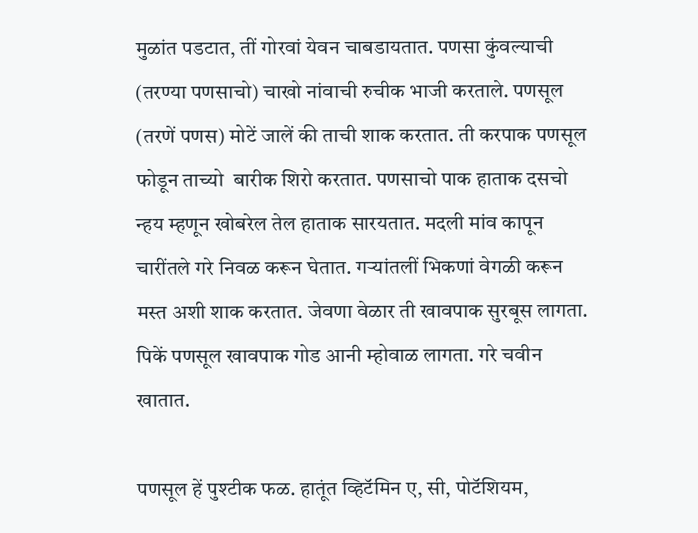मुळांत पडटात, तीं गोरवां येवन चाबडायतात. पणसा कुंवल्याची (तरण्या पणसाचो) चाखो नांवाची रुचीक भाजी करताले. पणसूल (तरणें पणस) मोटें जालें की ताची शाक करतात. ती करपाक पणसूल फोडून ताच्यो  बारीक शिरो करतात. पणसाचो पाक हाताक दसचो न्हय म्हणून खोबरेल तेल हाताक सारयतात. मदली मांव कापून चारींतले गरे निवळ करून घेतात. गऱ्यांतलीं भिकणां वेगळी करून मस्त अशी शाक करतात. जेवणा वेळार ती खावपाक सुरबूस लागता. पिकें पणसूल खावपाक गोड आनी म्होवाळ लागता. गरे चवीन खातात.

पणसूल हें पुश्टीक फळ. हातूंत व्हिटॅमिन ए, सी, पोटॅशियम,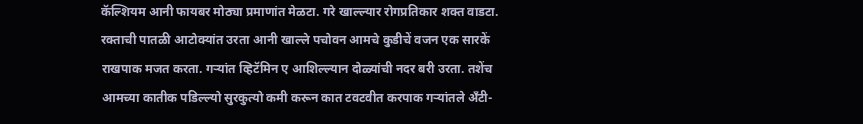कॅल्शियम आनी फायबर मोठ्या प्रमाणांत मेळटा. गरे खाल्ल्यार रोगप्रतिकार शक्त वाडटा. रक्ताची पातळी आटोक्यांत उरता आनी खाल्ले पचोवन आमचे कुडीचें वजन एक सारकें राखपाक मजत करता. गऱ्यांत व्हिटॅमिन ए आशिल्ल्यान दोळ्यांची नदर बरी उरता. तशेंच आमच्या कातीक पडिल्ल्यो सुरकुत्यो कमी करून कात टवटवीत करपाक गऱ्यांतले अँटी-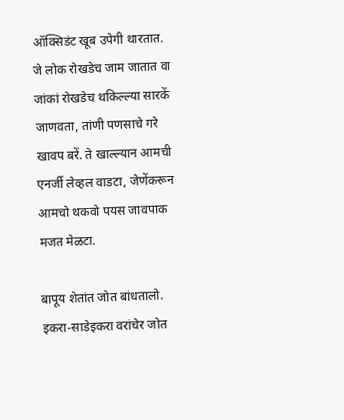ऑक्सिडंट खूब उपेगी थारतात. जे लोक रोखडेच जाम जातात वा जांकां रोखडेच थकिल्ल्या सारकें जाणवता, तांणी पणसाचे गरे खावप बरें. ते खाल्ल्यान आमची एनर्जी लेव्हल वाडटा, जेणेंकरून आमचो थकवो पयस जावपाक मजत मेळटा.

बापूय शेतांत जोत बांधतालो. इकरा-साडेइकरा वरांचेर जोत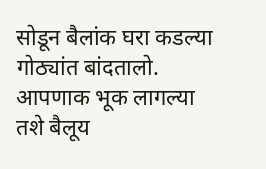सोडून बैलांक घरा कडल्या गोठ्यांत बांदतालो. आपणाक भूक लागल्या तशे बैलूय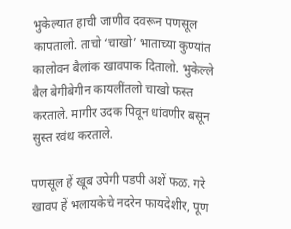भुकेल्यात हाची जाणीव दवरून पणसूल कापतालो. ताचो ‘चाखो’ भाताच्या कुण्यांत कालोवन बैलांक खावपाक दितालो. भुकेल्ले बैल बेगीबेगीन कायलींतलो चाखो फस्त करताले. मागीर उदक पिवून धांवणीर बसून सुस्त रवंथ करताले.

पणसूल हें खूब उपेगी पडपी अशें फळ. गरे खावप हें भलायकेचे नदरेन फायदेशीर, पूण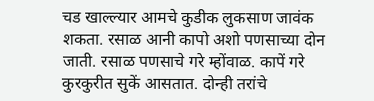चड खाल्ल्यार आमचे कुडीक लुकसाण जावंक शकता. रसाळ आनी कापो अशो पणसाच्या दोन जाती. रसाळ पणसाचे गरे म्होंवाळ. कापें गरे कुरकुरीत सुकें आसतात. दोन्ही तरांचे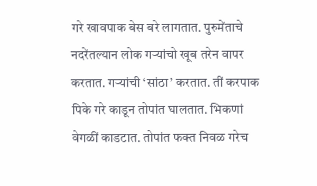गरे खावपाक बेस बरे लागतात. पुरुमेंताचे नदरेंतल्यान लोक गऱ्यांचो खूब तरेन वापर करतात. गऱ्यांची ‘सांठा’ करतात. तीं करपाक पिके गरे काडून तोपांत घालतात. भिकणां वेगळीं काडटात. तोपांत फक्त निवळ गरेच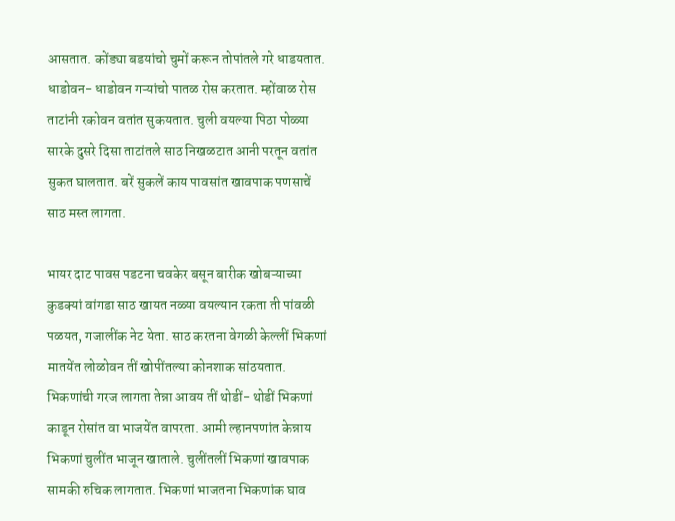आसतात. कोंड्या बडयांचो चुमों करून तोपांतले गरे धाडयतात. धाडोवन- धाडोवन गऱ्यांचो पातळ रोस करतात. म्होंवाळ रोस ताटांनी रकोवन वतांत सुकयतात. चुली वयल्या पिठा पोळ्या सारके दुसरे दिसा ताटांतले साठ निखळटात आनी परतून वतांत सुकत घालतात. बरें सुकलें काय पावसांत खावपाक पणसाचें साठ मस्त लागता.

भायर दाट पावस पडटना चवकेर बसून बारीक खोबऱ्याच्या कुडक्यां वांगडा साठ खायत नळ्या वयल्यान रकता ती पांवळी पळयत, गजालींक नेट येता. साठ करतना वेगळी केल्लीं भिकणां मातयेंत लोळोवन तीं खोपींतल्या कोनशाक सांठयतात. भिकणांची गरज लागता तेन्ना आवय तीं थोडीं- थोडीं भिकणां काडून रोसांत वा भाजयेंत वापरता. आमी ल्हानपणांत केन्नाय भिकणां चुलींत भाजून खाताले. चुलींतलीं भिकणां खावपाक सामकी रुचिक लागतात. भिकणां भाजतना भिकणांक घाव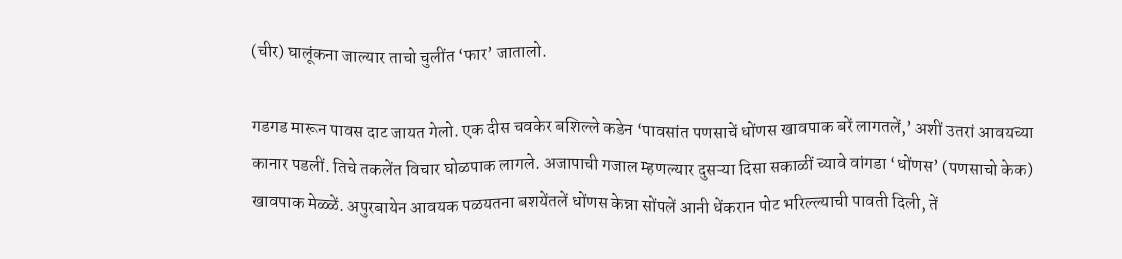(चीर) घालूंकना जाल्यार ताचो चुलींत ‘फार’ जातालो.

गडगड मारून पावस दाट जायत गेलो. एक दीस चवकेर बशिल्ले कडेन ‘पावसांत पणसाचें धोंणस खावपाक बरें लागतलें,’ अशीं उतरां आवयच्या कानार पडलीं. तिचे तकलेंत विचार घोळपाक लागले. अजापाची गजाल म्हणल्यार दुसऱ्या दिसा सकाळीं च्यावे वांगडा ‘धोंणस’ (पणसाचो केक) खावपाक मेळ्ळें. अपुरबायेन आवयक पळयतना बशयेंतलें धोंणस केन्ना सोंपलें आनी धेंकरान पोट भरिल्ल्याची पावती दिली, तें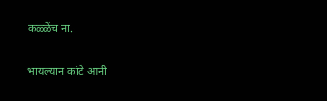कळ्ळेंच ना.

भायल्यान कांटे आनी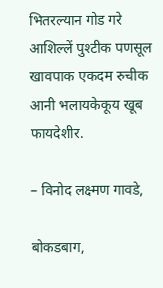भितरल्यान गोड गरे आशिल्लें पुश्टीक पणसूल खावपाक एकदम रुचीक आनी भलायकेकूय खूब फायदेशीर.

– विनोद लक्ष्मण गावडे,

बोकडबाग,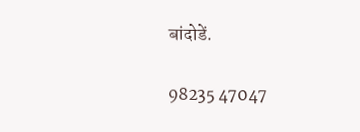बांदोडें.

98235 47047